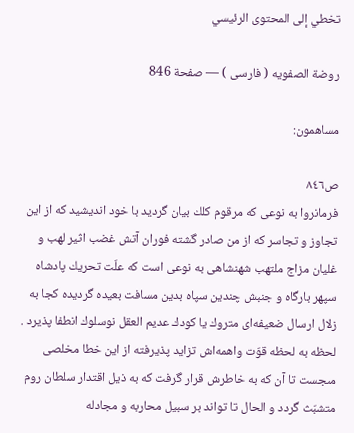تخطي إلى المحتوى الرئيسي

روضة الصفويه ( فارسى ) — صفحة 846

مساهمون:

ص٨٤٦
فرمانروا به نوعى كه مرقوم كلك بيان گرديد با خود انديشيد كه از اين تجاوز و تجاسر كه از من صادر گشته فوران آتش غضب اثير لهب و غليان مزاج ملتهب شهنشاهى به نوعى است كه علّت تحريك پادشاه سپهر بارگاه و جنبش چندين سپاه بدين مسافت بعيده گرديده كجا به زلال ارسال ضعيفه‌اى متروك يا كودك عديم العقل نوسلوك انطفا پذيرد . لحظه به لحظه قوّت واهمه‌اش تزايد پذيرفته از اين خطا مخلصى مىجست تا آن كه به خاطرش قرار گرفت كه به ذيل اقتدار سلطان روم متشبّث گردد و الحال تا تواند بر سبيل محاربه و مجادله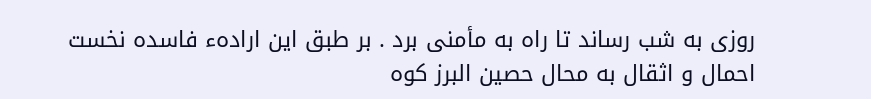روزى به شب رساند تا راه به مأمنى برد . بر طبق اين ارادهء فاسده نخست احمال و اثقال به محال حصين البرز كوه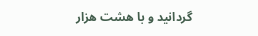گردانيد و با هشت هزار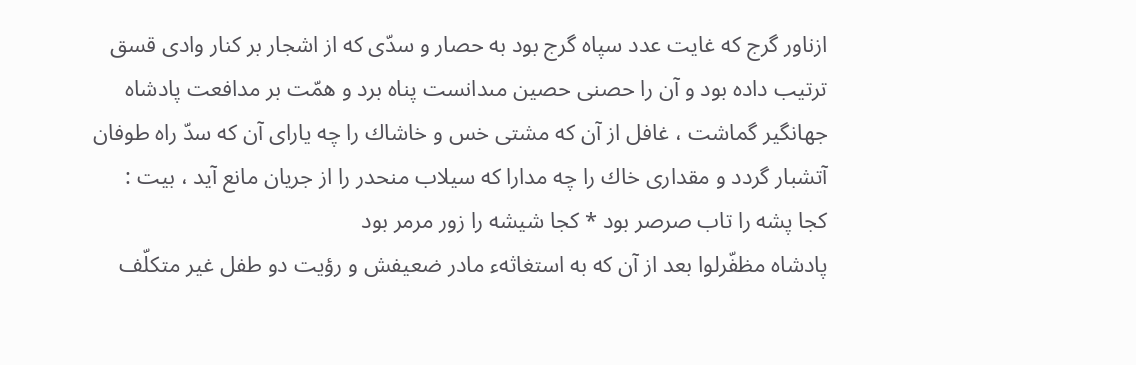ازناور گرج كه غايت عدد سپاه گرج بود به حصار و سدّى كه از اشجار بر كنار وادى قسق ترتيب داده بود و آن را حصنى حصين مىدانست پناه برد و همّت بر مدافعت پادشاه جهانگير گماشت ، غافل از آن كه مشتى خس و خاشاك را چه ياراى آن كه سدّ راه طوفان آتشبار گردد و مقدارى خاك را چه مدارا كه سيلاب منحدر را از جريان مانع آيد ، بيت :
كجا پشه را تاب صرصر بود * كجا شيشه را زور مرمر بود
پادشاه مظفّرلوا بعد از آن كه به استغاثهء مادر ضعيفش و رؤيت دو طفل غير متكلّف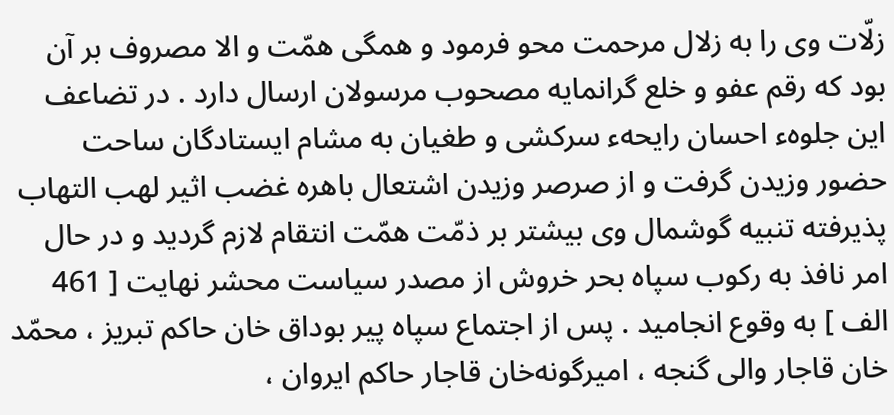زلّات وى را به زلال مرحمت محو فرمود و همگى همّت و الا مصروف بر آن بود كه رقم عفو و خلع گرانمايه مصحوب مرسولان ارسال دارد . در تضاعف اين جلوهء احسان رايحهء سركشى و طغيان به مشام ايستادگان ساحت حضور وزيدن گرفت و از صرصر وزيدن اشتعال باهره غضب اثير لهب التهاب پذيرفته تنبيه گوشمال وى بيشتر بر ذمّت همّت انتقام لازم گرديد و در حال امر نافذ به ركوب سپاه بحر خروش از مصدر سياست محشر نهايت [ 461 الف ] به وقوع انجاميد . پس از اجتماع سپاه پير بوداق خان حاكم تبريز ، محمّد خان قاجار والى گنجه ، اميرگونه‌خان قاجار حاكم ايروان ،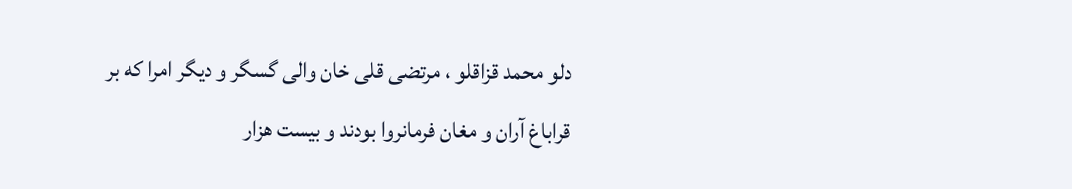دلو محمد قزاقلو ، مرتضى قلى خان والى گسگر و ديگر امرا كه بر قراباغ آران و مغان فرمانروا بودند و بيست هزار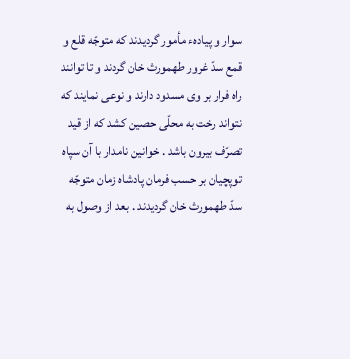سوار و پيادهء مأمور گرديدند كه متوجّه قلع و قمع سدّ غرور طهمورث خان گردند و تا توانند راه فرار بر وى مسدود دارند و نوعى نمايند كه نتواند رخت به محلّى حصين كشد كه از قيد تصرّف بيرون باشد . خوانين نامدار با آن سپاه توپچيان بر حسب فرمان پادشاه زمان متوجّه سدّ طهمورث خان گرديدند . بعد از وصول به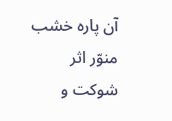آن پاره خشب منوّر اثر شوكت و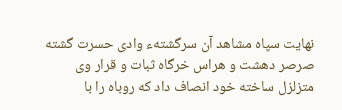نهايت سپاه مشاهد آن سرگشتهء وادى حسرت گشته صرصر دهشت و هراس خرگاه ثبات و قرار وى متزلزل ساخته خود انصاف داد كه روباه را با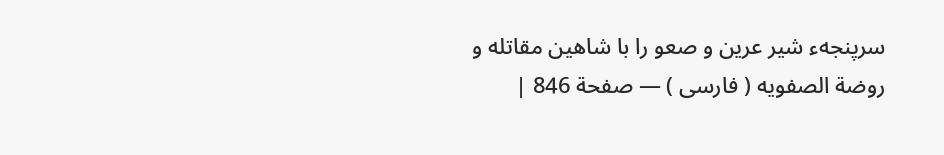سرپنجهء شير عرين و صعو را با شاهين مقاتله و
روضة الصفويه ( فارسى ) — صفحة 846 |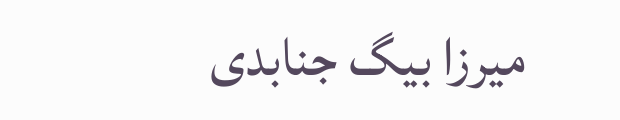ميرزا بيگ جنابدى